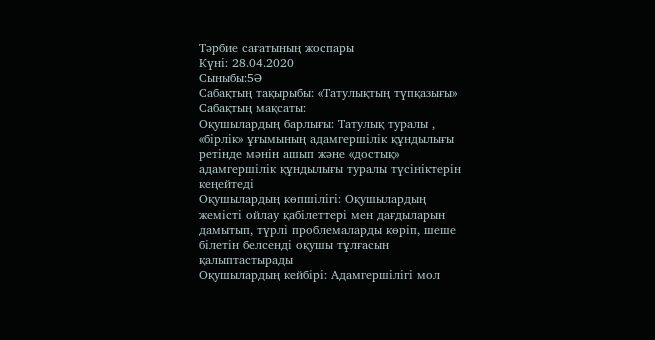Тәрбие сағатының жоспары
Күні: 28.04.2020
Сыныбы:5Ә
Сабақтың тақырыбы: «Татулықтың түпқазығы»
Сабақтың мақсаты:
Оқушылардың барлығы: Татулық туралы , «бірлік» ұғымының адамгершілік құндылығы ретінде мәнін ашып және «достық» адамгершілік құндылығы туралы түсініктерін кеңейтеді
Оқушылардың көпшілігі: Оқушылардың жемісті ойлау қабілеттері мен дағдыларын дамытып, түрлі проблемаларды көріп, шеше білетін белсенді оқушы тұлғасын қалыптастырады
Оқушылардың кейбірі: Адамгершілігі мол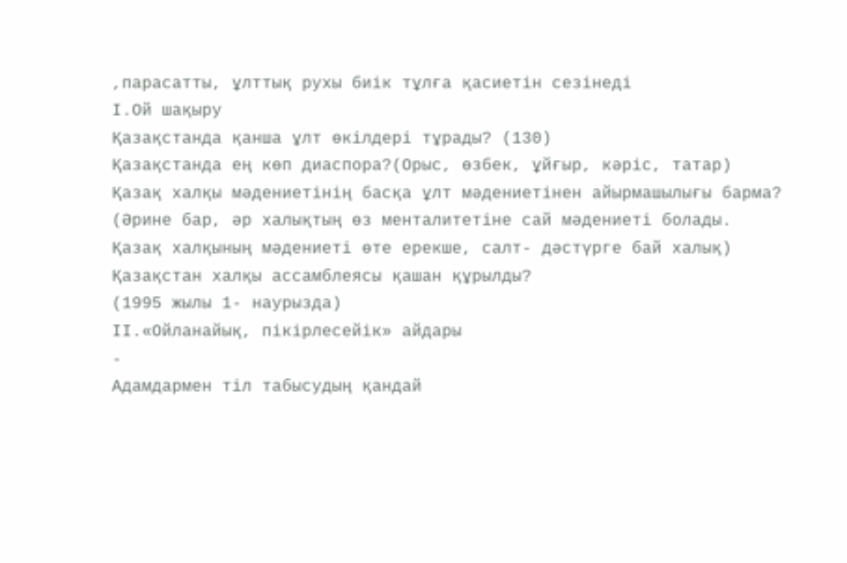,парасатты, ұлттық рухы биік тұлға қасиетін сезінеді
І.Ой шақыру
Қазақстанда қанша ұлт өкілдері тұрады? (130)
Қазақстанда ең көп диаспора?(Орыс, өзбек, ұйғыр, кәріс, татар)
Қазақ халқы мәдениетінің басқа ұлт мәдениетінен айырмашылығы барма?
(Әрине бар, әр халықтың өз менталитетіне сай мәдениеті болады. Қазақ халқының мәдениеті өте ерекше, салт- дәстүрге бай халық)
Қазақстан халқы ассамблеясы қашан құрылды?
(1995 жылы 1- наурызда)
ІІ.«Ойланайық, пікірлесейік» айдары
-
Адамдармен тіл табысудың қандай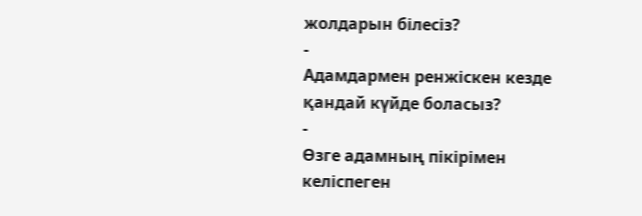жолдарын білесіз?
-
Адамдармен ренжіскен кезде қандай күйде боласыз?
-
Өзге адамның пікірімен келіспеген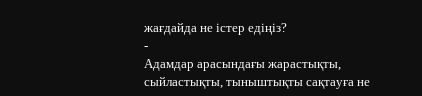жағдайда не істер едіңіз?
-
Адамдар арасындағы жарастықты, сыйластықты, тыныштықты сақтауға не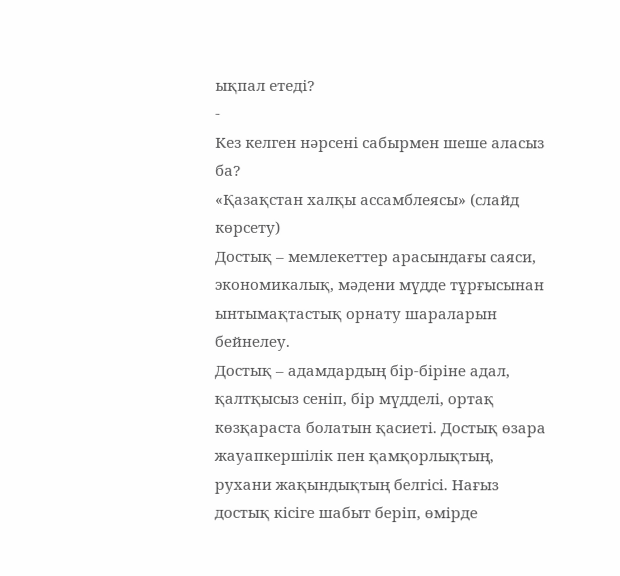ықпал етеді?
-
Кез келген нәрсені сабырмен шеше аласыз ба?
«Қазақстан халқы ассамблеясы» (слайд көрсету)
Достық – мемлекеттер арасындағы саяси, экономикалық, мәдени мүдде тұрғысынан ынтымақтастық орнату шараларын бейнелеу.
Достық – адамдардың бір-біріне адал, қалтқысыз сеніп, бір мүдделі, ортақ көзқараста болатын қасиеті. Достық өзара жауапкершілік пен қамқорлықтың, рухани жақындықтың белгісі. Нағыз достық кісіге шабыт беріп, өмірде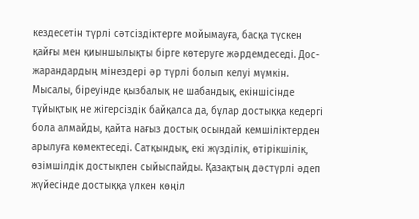кездесетін түрлі сәтсіздіктерге мойымауға, басқа түскен қайғы мен қиыншылықты бірге көтеруге жәрдемдеседі. Дос-жарандардың мінездері әр түрлі болып келуі мүмкін. Мысалы, біреуінде қызбалық не шабандық, екіншісінде тұйықтық не жігерсіздік байқалса да, бұлар достыққа кедергі бола алмайды, қайта нағыз достық осындай кемшіліктерден арылуға көмектеседі. Сатқындық, екі жүзділік, өтірікшілік, өзімшілдік достықпен сыйыспайды. Қазақтың дәстүрлі әдеп жүйесінде достыққа үлкен көңіл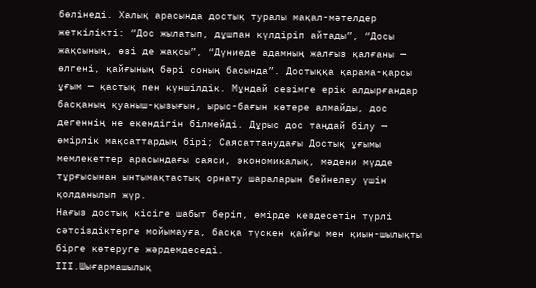бөлінеді. Халық арасында достық туралы мақал-мәтелдер жеткілікті: “Дос жылатып, дұшпан күлдіріп айтады”, “Досы жақсының, өзі де жақсы”, “Дүниеде адамның жалғыз қалғаны — өлгені, қайғының бәрі соның басында”. Достыққа қарама-қарсы ұғым — қастық пен күншілдік. Мұндай сезімге ерік алдырғандар басқаның қуаныш-қызығын, ырыс-бағын көтере алмайды, дос дегеннің не екендігін білмейді. Дұрыс дос таңдай білу — өмірлік мақсаттардың бірі; Саясаттанудағы Достық ұғымы мемлекеттер арасындағы саяси, экономикалық, мәдени мүдде тұрғысынан ынтымақтастық орнату шараларын бейнелеу үшін қолданылып жүр.
Нағыз достық кісіге шабыт беріп, өмірде кездесетін түрлі сәтсіздіктерге мойымауға, басқа түскен қайғы мен қиын-шылықты бірге көтеруге жәрдемдеседі.
IІІ.Шығармашылық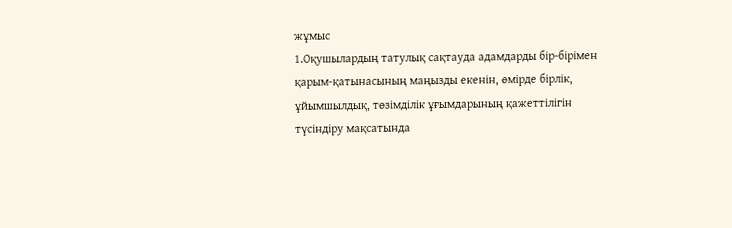жұмыс
1.Оқушылардың татулық сақтауда адамдарды бір-бірімен қарым-қатынасының маңызды екенін, өмірде бірлік, ұйымшылдық, төзімділік ұғымдарының қажеттілігін түсіндіру мақсатында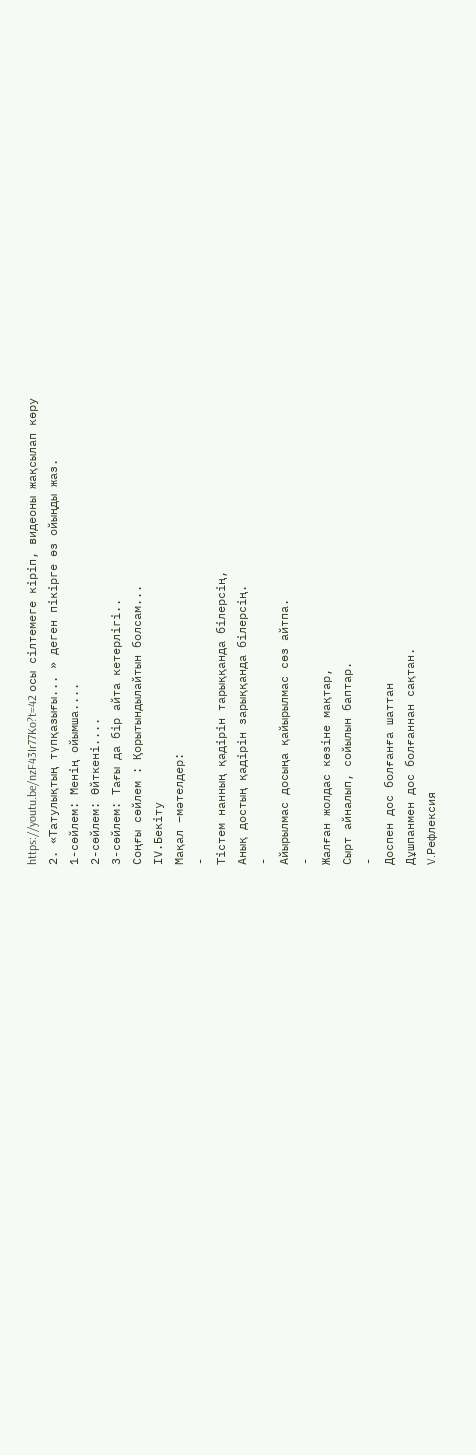https://youtu.be/nzF43Ir77Ko?t=42 осы сілтемеге кіріп, видеоны жақсылап көру
2. «Татулықтың түпқазығы... » деген пікірге өз ойыңды жаз.
1-сөйлем: Менің ойымша....
2-сөйлем: Өйткені....
3-сөйлем: Тағы да бір айта кетерлігі..
Соңғы сөйлем : Қорытындылайтын болсам...
ІV.Бекіту
Мақал –мәтелдер:
-
Тістем нанның қадірін тарыққанда білерсің,
Анық достың қадірін зарыққанда білерсің.
-
Айырылмас досыңа қайырылмас сөз айтпа.
-
Жалған жолдас көзіне мақтар,
Сырт айналып, сойылын баптар.
-
Доспен дос болғанға шаттан
Дұшпанмен дос болғаннан сақтан.
V.Рефлексия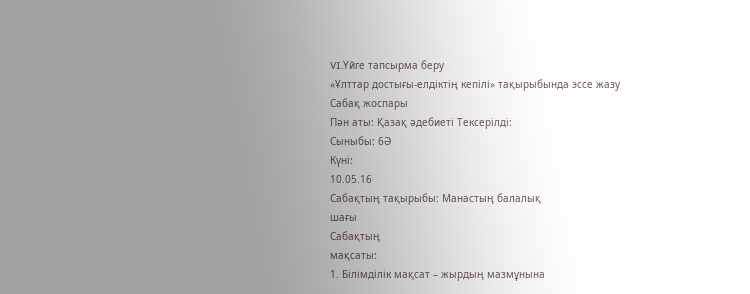VI.Үйге тапсырма беру
«Ұлттар достығы-елдіктің кепілі» тақырыбында эссе жазу
Сабақ жоспары
Пән аты: Қазақ әдебиеті Тексерілді:
Сыныбы: 6Ә
Күні:
10.05.16
Сабақтың тақырыбы: Манастың балалық
шағы
Сабақтың
мақсаты:
1. Білімділік мақсат – жырдың мазмұнына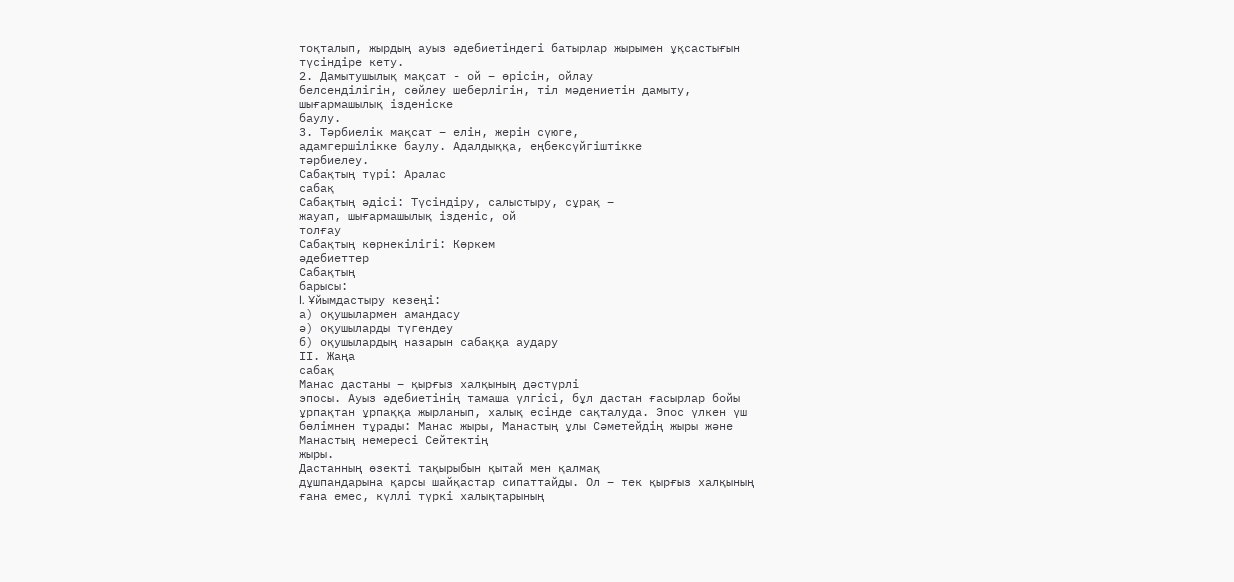тоқталып, жырдың ауыз әдебиетіндегі батырлар жырымен ұқсастығын
түсіндіре кету.
2. Дамытушылық мақсат - ой – өрісін, ойлау
белсенділігін, сөйлеу шеберлігін, тіл мәдениетін дамыту,
шығармашылық ізденіске
баулу.
3. Тәрбиелік мақсат – елін, жерін сүюге,
адамгершілікке баулу. Адалдыққа, еңбексүйгіштікке
тәрбиелеу.
Сабақтың түрі: Аралас
сабақ
Сабақтың әдісі: Түсіндіру, салыстыру, сұрақ –
жауап, шығармашылық ізденіс, ой
толғау
Сабақтың көрнекілігі: Көркем
әдебиеттер
Сабақтың
барысы:
I. Ұйымдастыру кезеңі:
а) оқушылармен амандасу
ә) оқушыларды түгендеу
б) оқушылардың назарын сабаққа аудару
ІІ. Жаңа
сабақ
Манас дастаны – қырғыз халқының дәстүрлі
эпосы. Ауыз әдебиетінің тамаша үлгісі, бұл дастан ғасырлар бойы
ұрпақтан ұрпаққа жырланып, халық есінде сақталуда. Эпос үлкен үш
бөлімнен тұрады: Манас жыры, Манастың ұлы Сәметейдің жыры және
Манастың немересі Сейтектің
жыры.
Дастанның өзекті тақырыбын қытай мен қалмақ
дұшпандарына қарсы шайқастар сипаттайды. Ол – тек қырғыз халқының
ғана емес, күллі түркі халықтарының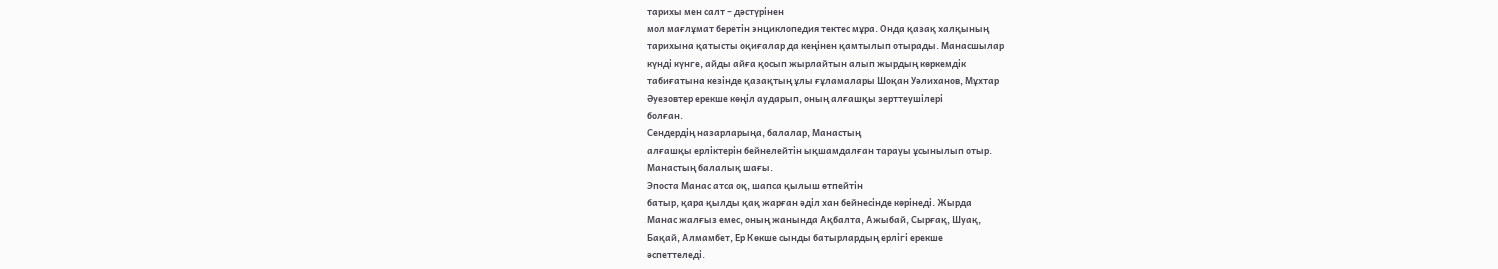тарихы мен салт – дәстүрінен
мол мағлұмат беретін энциклопедия тектес мұра. Онда қазақ халқының
тарихына қатысты оқиғалар да кеңінен қамтылып отырады. Манасшылар
күнді күнге, айды айға қосып жырлайтын алып жырдың көркемдік
табиғатына кезінде қазақтың ұлы ғұламалары Шоқан Уәлиханов, Мұхтар
Әуезовтер ерекше көңіл аударып, оның алғашқы зерттеушілері
болған.
Сендердің назарларыңа, балалар, Манастың
алғашқы ерліктерін бейнелейтін ықшамдалған тарауы ұсынылып отыр.
Манастың балалық шағы.
Эпоста Манас атса оқ, шапса қылыш өтпейтін
батыр, қара қылды қақ жарған әділ хан бейнесінде көрінеді. Жырда
Манас жалғыз емес, оның жанында Ақбалта, Ажыбай, Сырғақ, Шуақ,
Бақай, Алмамбет, Ер Көкше сынды батырлардың ерлігі ерекше
әспеттеледі.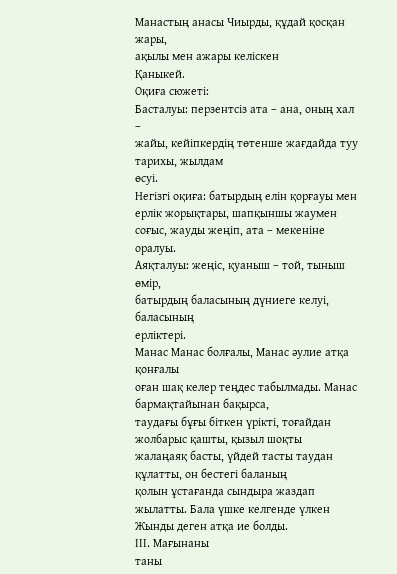Манастың анасы Чиырды, құдай қосқан жары,
ақылы мен ажары келіскен
Қаныкей.
Оқиға сюжеті:
Басталуы: перзентсіз ата – ана, оның хал –
жайы, кейіпкердің төтенше жағдайда туу тарихы, жылдам
өсуі.
Негізгі оқиға: батырдың елін қорғауы мен
ерлік жорықтары, шапқыншы жаумен соғыс, жауды жеңіп, ата – мекеніне
оралуы.
Аяқталуы: жеңіс, қуаныш – той, тыныш өмір,
батырдың баласының дүниеге келуі, баласының
ерліктері.
Манас Манас болғалы, Манас әулие атқа қонғалы
оған шақ келер теңдес табылмады. Манас бармақтайынан бақырса,
таудағы бұғы біткен үрікті, тоғайдан жолбарыс қашты, қызыл шоқты
жалаңаяқ басты, үйдей тасты таудан құлатты, он бестегі баланың
қолын ұстағанда сындыра жаздап жылатты. Бала үшке келгенде үлкен
Жынды деген атқа ие болды.
ІІІ. Мағынаны
таны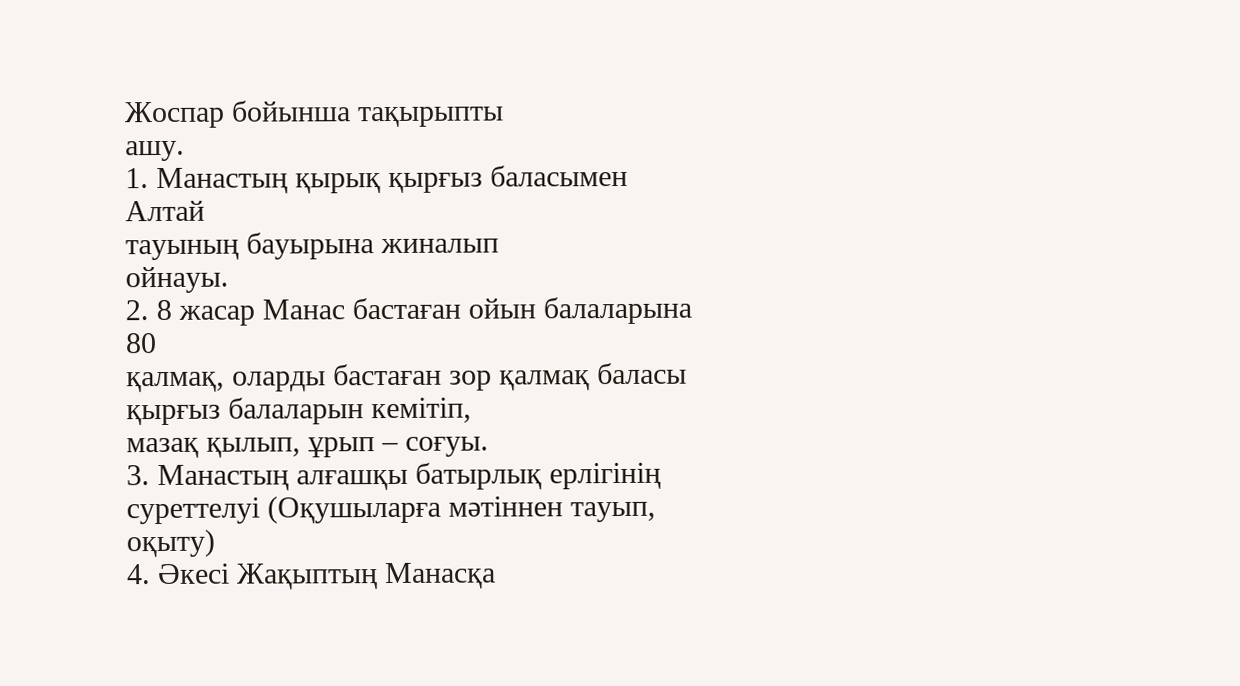Жоспар бойынша тақырыпты
ашу.
1. Манастың қырық қырғыз баласымен Алтай
тауының бауырына жиналып
ойнауы.
2. 8 жасар Манас бастаған ойын балаларына 80
қалмақ, оларды бастаған зор қалмақ баласы қырғыз балаларын кемітіп,
мазақ қылып, ұрып – соғуы.
3. Манастың алғашқы батырлық ерлігінің
суреттелуі (Оқушыларға мәтіннен тауып,
оқыту)
4. Әкесі Жақыптың Манасқа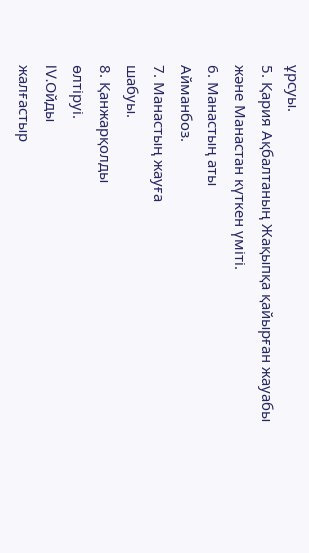ұрсуы.
5. Қария Ақбалтаның Жақыпқа қайырған жауабы
және Манастан күткен үміті.
6. Манастың аты
Айманбоз.
7. Манастың жауға
шабуы.
8. Қанжарқолды
өлтіруі.
IV.Ойды
жалғастыр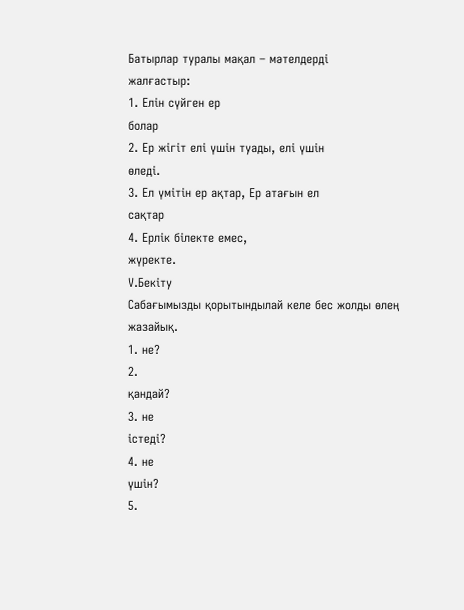Батырлар туралы мақал – мәтелдерді
жалғастыр:
1. Елін сүйген ер
болар
2. Ер жігіт елі үшін туады, елі үшін
өледі.
3. Ел үмітін ер ақтар, Ер атағын ел
сақтар
4. Ерлік білекте емес,
жүректе.
V.Бекіту
Сабағымызды қорытындылай келе бес жолды өлең
жазайық.
1. не?
2.
қандай?
3. не
істеді?
4. не
үшін?
5.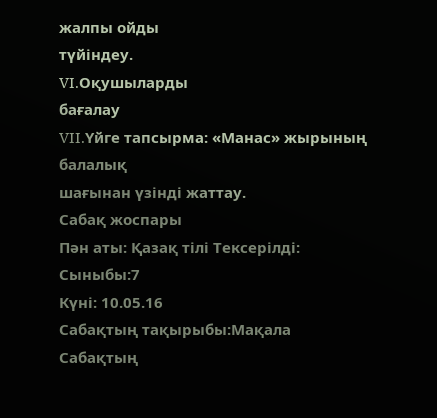жалпы ойды
түйіндеу.
VI.Оқушыларды
бағалау
VII.Үйге тапсырма: «Манас» жырының балалық
шағынан үзінді жаттау.
Сабақ жоспары
Пән аты: Қазақ тілі Тексерілді:
Сыныбы:7
Күні: 10.05.16
Сабақтың тақырыбы:Мақала
Сабақтың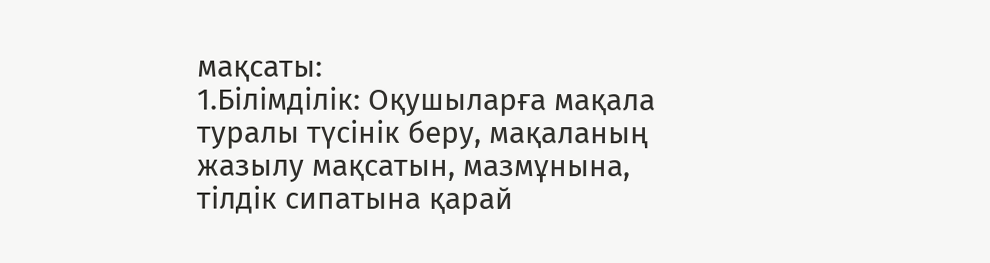мақсаты:
1.Білімділік: Оқушыларға мақала туралы түсінік беру, мақаланың жазылу мақсатын, мазмұнына, тілдік сипатына қарай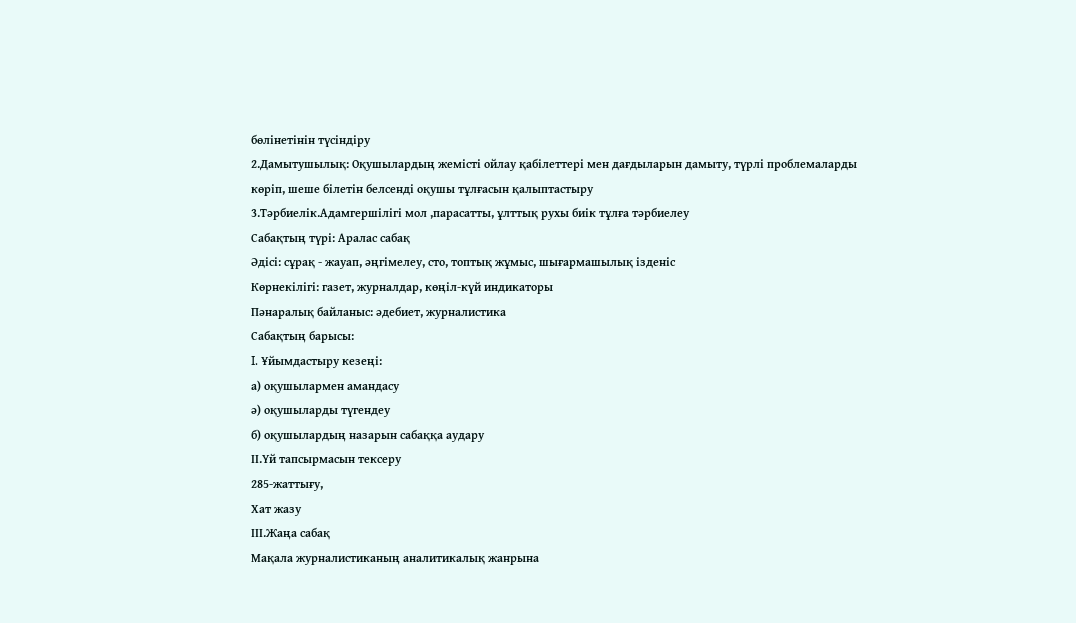бөлінетінін түсіндіру
2.Дамытушылық: Оқушылардың жемісті ойлау қабілеттері мен дағдыларын дамыту, түрлі проблемаларды көріп, шеше білетін белсенді оқушы тұлғасын қалыптастыру
3.Тәрбиелік.Адамгершілігі мол ,парасатты, ұлттық рухы биік тұлға тәрбиелеу
Сабақтың түрі: Аралас сабақ
Әдісі: сұрақ - жауап, әңгімелеу, сто, топтық жұмыс, шығармашылық ізденіс
Көрнекілігі: газет, журналдар, көңіл-күй индикаторы
Пәнаралық байланыс: әдебиет, журналистика
Сабақтың барысы:
I. Ұйымдастыру кезеңі:
а) оқушылармен амандасу
ә) оқушыларды түгендеу
б) оқушылардың назарын сабаққа аудару
ІІ.Үй тапсырмасын тексеру
285-жаттығу,
Хат жазу
ІІІ.Жаңа сабақ
Мақала журналистиканың аналитикалық жанрына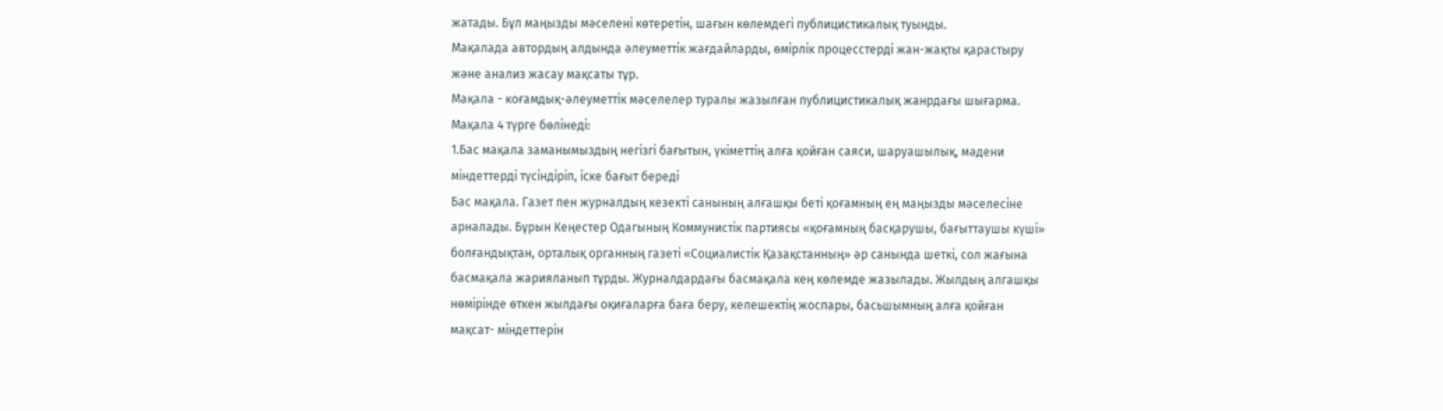жатады. Бұл маңызды мәселені көтеретін, шағын көлемдегі публицистикалық туынды.
Мақалада автордың алдында әлеуметтік жағдайларды, өмірлік процесстерді жан-жақты қарастыру және анализ жасау мақсаты тұр.
Мақала - коғамдық-әлеуметтік мәселелер туралы жазылған публицистикалық жанрдағы шығарма.
Мақала 4 түрге бөлінеді:
1.Бас мақала заманымыздың негізгі бағытын, үкіметтің алға қойған саяси, шаруашылық, мәдени міндеттерді түсіндіріп, іске бағыт береді
Бас мақала. Газет пен журналдың кезекті санының алғашқы беті қоғамның ең маңызды мәселесіне арналады. Бұрын Кеңестер Одагының Коммунистік партиясы «қоғамның басқарушы, бағыттаушы күші» болғандықтан, орталық органның газеті «Социалистік Қазақстанның» әр санында шеткі, сол жағына басмақала жарияланып тұрды. Журналдардағы басмақала кең көлемде жазылады. Жылдың алгашқы нөмірінде өткен жылдағы оқиғаларға баға беру, келешектің жоспары, басьшымның алға қойған мақсат- міндеттерін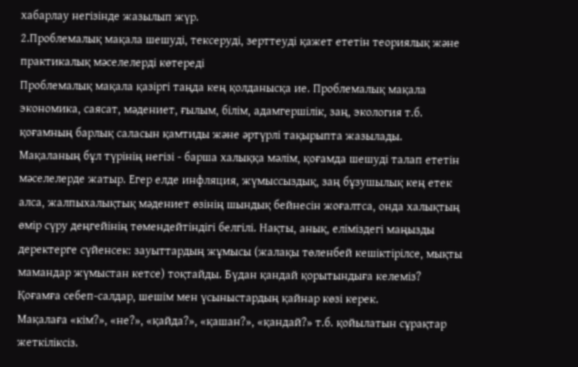хабарлау негізінде жазылып жүр.
2.Проблемалық мақала шешуді, тексеруді, зерттеуді қажет ететін теориялық және практикалық мәселелерді көтереді
Проблемалық мақала қазіргі таңда кең қолданысқа ие. Проблемалық мақала экономика, саясат, мәдениет, ғылым, білім, адамгершілік, заң, экология т.б. қоғамның барлық саласын қамтиды және әртүрлі тақырыпта жазылады.
Мақаланың бұл түрінің негізі - барша халыққа мәлім, қоғамда шешуді талап ететін мәселелерде жатыр. Егер елде инфляция, жүмыссыздық, заң бұзушылық кең етек алса, жалпыхалықтық мәдениет өзінің шындық бейнесін жоғалтса, онда халықтың өмір сүру деңгейінің төмендейтіндігі белгілі. Нақты, анық, еліміздегі маңызды деректерге сүйенсек: зауыттардың жұмысы (жалақы төленбей кешіктірілсе, мықты мамандар жүмыстан кетсе) тоқтайды. Бүдан қандай қорытындыға келеміз? Қоғамға себеп-салдар, шешім мен үсыныстардың қайнар көзі керек.
Мақалаға «кім?», «не?», «қайда?», «қашан?», «қандай?» т.б. қойылатын сұрақтар жеткіліксіз.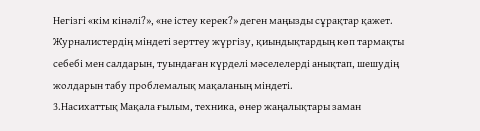Негізгі «кім кінәлі?», «не істеу керек?» деген маңызды сұрақтар қажет. Журналистердің міндеті зерттеу жүргізу, қиындықтардың көп тармақты себебі мен салдарын, туындаған күрделі мәселелерді анықтап, шешудің жолдарын табу проблемалық мақаланың міндеті.
3.Насихаттық Мақала ғылым, техника, өнер жаңалықтары заман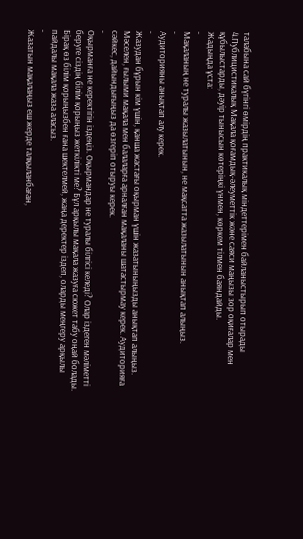талабына сай бүгінгі өмірдің практикалық міндеттерімен байланыстырып отырады
4.Публицистикалық Мақала қоғамдық-әлеуметтік және саяси маңызы зор оқиғалар мен құбылыстарды, дәуір тынысын көтеріңкі үнмен, көркем тілмен баяндайды.
Жадыңда ұста:
-
Мақаланың не туралы жазылатынын, не мақсатта жазылатынын анықтап алыңыз.
-
Аудиторияны анықтап алу керек.
-
Жазудан бұрын кім үшін, қанша жастағы оқырман үшін жазатыныңызды анықтап алыңыз. Мәселен, ғылыми мақала мен балаларға арналған мақаланы шатастырмау керек. Аудиторияға сәйкес, дайындығыңыз да өзгеріп отыруы керек.
-
Оқырманға не керектігін іздеңіз. Оқырмандар не туралы білгісі келеді? Олар іздеген мәліметті беруге сіздің білім қорыңыз жеткілікті ме? Бұл арқылы мақала жазуға сюжет табу оңай болады. Бірақ өз білім қорыңызбен ғана шектелмей, жаңа деректер іздеп, оларды меңгеру арқылы пайдалы мақала жаза аласыз.
-
Жазатын мақалаңыз еш жерде талқыланбаған,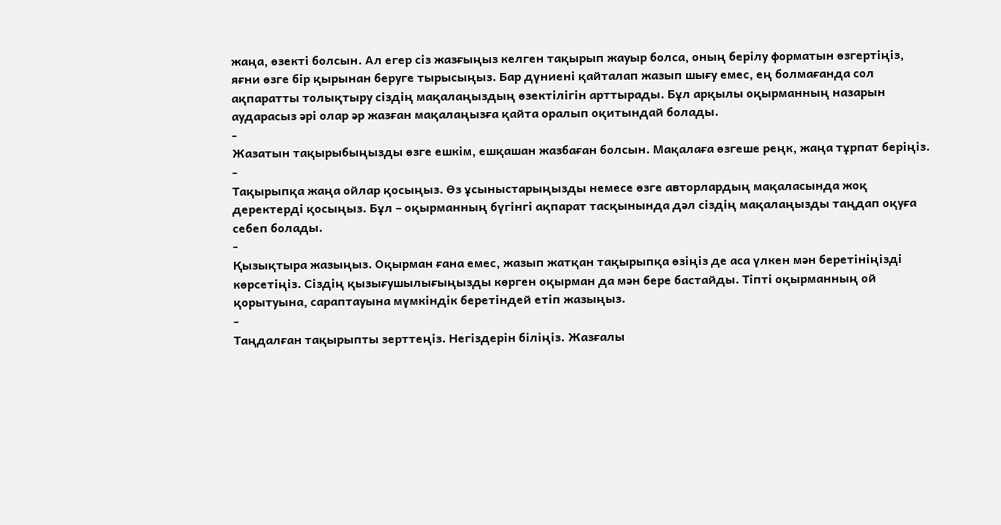жаңа, өзекті болсын. Ал егер сіз жазғыңыз келген тақырып жауыр болса, оның берілу форматын өзгертіңіз, яғни өзге бір қырынан беруге тырысыңыз. Бар дүниені қайталап жазып шығу емес, ең болмағанда сол ақпаратты толықтыру сіздің мақалаңыздың өзектілігін арттырады. Бұл арқылы оқырманның назарын аударасыз әрі олар әр жазған мақалаңызға қайта оралып оқитындай болады.
-
Жазатын тақырыбыңызды өзге ешкім, ешқашан жазбаған болсын. Мақалаға өзгеше реңк, жаңа тұрпат беріңіз.
-
Тақырыпқа жаңа ойлар қосыңыз. Өз ұсыныстарыңызды немесе өзге авторлардың мақаласында жоқ деректерді қосыңыз. Бұл – оқырманның бүгінгі ақпарат тасқынында дәл сіздің мақалаңызды таңдап оқуға себеп болады.
-
Қызықтыра жазыңыз. Оқырман ғана емес, жазып жатқан тақырыпқа өзіңіз де аса үлкен мән беретініңізді көрсетіңіз. Сіздің қызығушылығыңызды көрген оқырман да мән бере бастайды. Тіпті оқырманның ой қорытуына, сараптауына мүмкіндік беретіндей етіп жазыңыз.
-
Таңдалған тақырыпты зерттеңіз. Негіздерін біліңіз. Жазғалы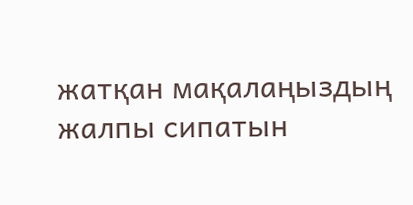жатқан мақалаңыздың жалпы сипатын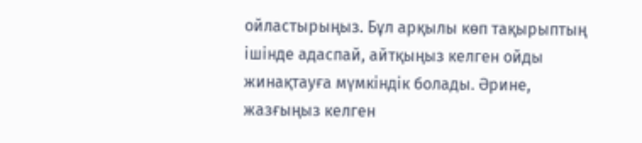ойластырыңыз. Бұл арқылы көп тақырыптың ішінде адаспай, айтқыңыз келген ойды жинақтауға мүмкіндік болады. Әрине, жазғыңыз келген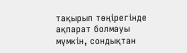тақырып төңірегінде ақпарат болмауы мүмкін, сондықтан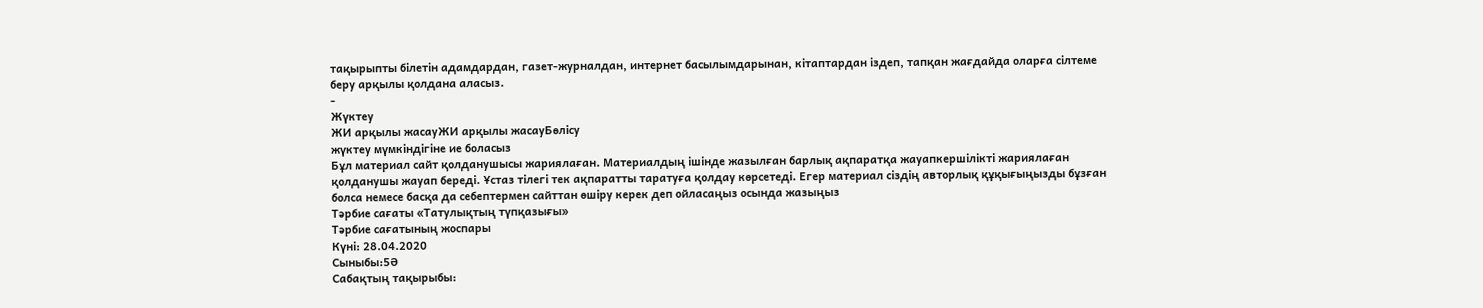тақырыпты білетін адамдардан, газет-журналдан, интернет басылымдарынан, кітаптардан іздеп, тапқан жағдайда оларға сілтеме беру арқылы қолдана аласыз.
-
Жүктеу
ЖИ арқылы жасауЖИ арқылы жасауБөлісу
жүктеу мүмкіндігіне ие боласыз
Бұл материал сайт қолданушысы жариялаған. Материалдың ішінде жазылған барлық ақпаратқа жауапкершілікті жариялаған қолданушы жауап береді. Ұстаз тілегі тек ақпаратты таратуға қолдау көрсетеді. Егер материал сіздің авторлық құқығыңызды бұзған болса немесе басқа да себептермен сайттан өшіру керек деп ойласаңыз осында жазыңыз
Тәрбие сағаты «Татулықтың түпқазығы»
Тәрбие сағатының жоспары
Күні: 28.04.2020
Сыныбы:5Ә
Сабақтың тақырыбы: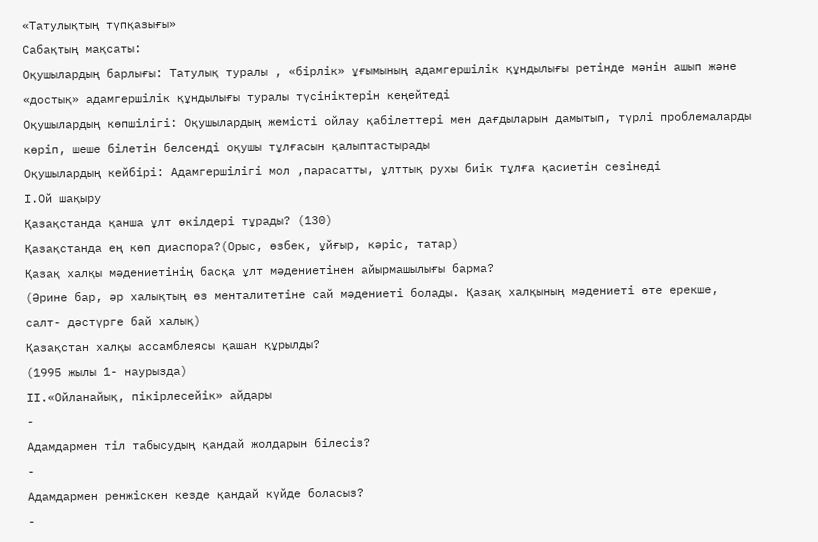«Татулықтың түпқазығы»
Сабақтың мақсаты:
Оқушылардың барлығы: Татулық туралы , «бірлік» ұғымының адамгершілік құндылығы ретінде мәнін ашып және «достық» адамгершілік құндылығы туралы түсініктерін кеңейтеді
Оқушылардың көпшілігі: Оқушылардың жемісті ойлау қабілеттері мен дағдыларын дамытып, түрлі проблемаларды көріп, шеше білетін белсенді оқушы тұлғасын қалыптастырады
Оқушылардың кейбірі: Адамгершілігі мол ,парасатты, ұлттық рухы биік тұлға қасиетін сезінеді
І.Ой шақыру
Қазақстанда қанша ұлт өкілдері тұрады? (130)
Қазақстанда ең көп диаспора?(Орыс, өзбек, ұйғыр, кәріс, татар)
Қазақ халқы мәдениетінің басқа ұлт мәдениетінен айырмашылығы барма?
(Әрине бар, әр халықтың өз менталитетіне сай мәдениеті болады. Қазақ халқының мәдениеті өте ерекше, салт- дәстүрге бай халық)
Қазақстан халқы ассамблеясы қашан құрылды?
(1995 жылы 1- наурызда)
ІІ.«Ойланайық, пікірлесейік» айдары
-
Адамдармен тіл табысудың қандай жолдарын білесіз?
-
Адамдармен ренжіскен кезде қандай күйде боласыз?
-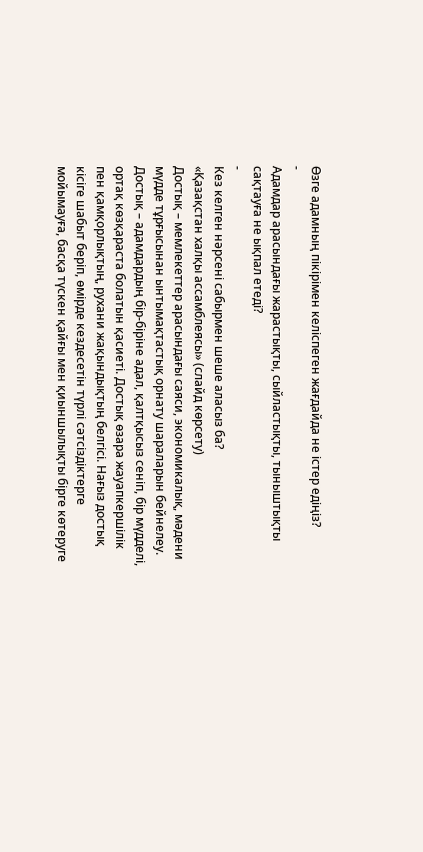Өзге адамның пікірімен келіспеген жағдайда не істер едіңіз?
-
Адамдар арасындағы жарастықты, сыйластықты, тыныштықты сақтауға не ықпал етеді?
-
Кез келген нәрсені сабырмен шеше аласыз ба?
«Қазақстан халқы ассамблеясы» (слайд көрсету)
Достық – мемлекеттер арасындағы саяси, экономикалық, мәдени мүдде тұрғысынан ынтымақтастық орнату шараларын бейнелеу.
Достық – адамдардың бір-біріне адал, қалтқысыз сеніп, бір мүдделі, ортақ көзқараста болатын қасиеті. Достық өзара жауапкершілік пен қамқорлықтың, рухани жақындықтың белгісі. Нағыз достық кісіге шабыт беріп, өмірде кездесетін түрлі сәтсіздіктерге мойымауға, басқа түскен қайғы мен қиыншылықты бірге көтеруге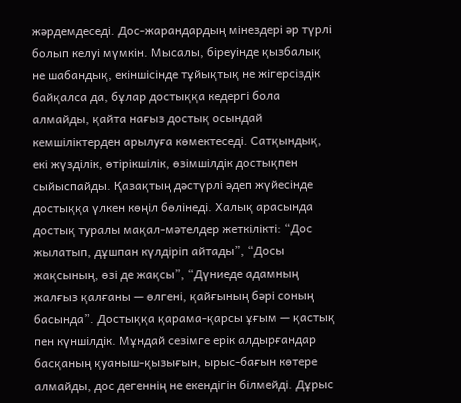жәрдемдеседі. Дос-жарандардың мінездері әр түрлі болып келуі мүмкін. Мысалы, біреуінде қызбалық не шабандық, екіншісінде тұйықтық не жігерсіздік байқалса да, бұлар достыққа кедергі бола алмайды, қайта нағыз достық осындай кемшіліктерден арылуға көмектеседі. Сатқындық, екі жүзділік, өтірікшілік, өзімшілдік достықпен сыйыспайды. Қазақтың дәстүрлі әдеп жүйесінде достыққа үлкен көңіл бөлінеді. Халық арасында достық туралы мақал-мәтелдер жеткілікті: “Дос жылатып, дұшпан күлдіріп айтады”, “Досы жақсының, өзі де жақсы”, “Дүниеде адамның жалғыз қалғаны — өлгені, қайғының бәрі соның басында”. Достыққа қарама-қарсы ұғым — қастық пен күншілдік. Мұндай сезімге ерік алдырғандар басқаның қуаныш-қызығын, ырыс-бағын көтере алмайды, дос дегеннің не екендігін білмейді. Дұрыс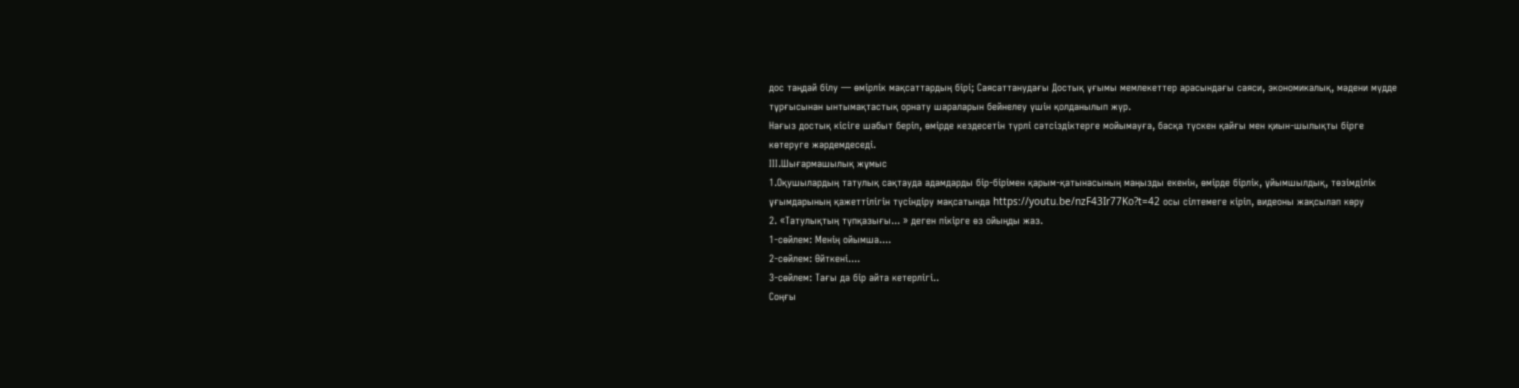дос таңдай білу — өмірлік мақсаттардың бірі; Саясаттанудағы Достық ұғымы мемлекеттер арасындағы саяси, экономикалық, мәдени мүдде тұрғысынан ынтымақтастық орнату шараларын бейнелеу үшін қолданылып жүр.
Нағыз достық кісіге шабыт беріп, өмірде кездесетін түрлі сәтсіздіктерге мойымауға, басқа түскен қайғы мен қиын-шылықты бірге көтеруге жәрдемдеседі.
IІІ.Шығармашылық жұмыс
1.Оқушылардың татулық сақтауда адамдарды бір-бірімен қарым-қатынасының маңызды екенін, өмірде бірлік, ұйымшылдық, төзімділік ұғымдарының қажеттілігін түсіндіру мақсатында https://youtu.be/nzF43Ir77Ko?t=42 осы сілтемеге кіріп, видеоны жақсылап көру
2. «Татулықтың түпқазығы... » деген пікірге өз ойыңды жаз.
1-сөйлем: Менің ойымша....
2-сөйлем: Өйткені....
3-сөйлем: Тағы да бір айта кетерлігі..
Соңғы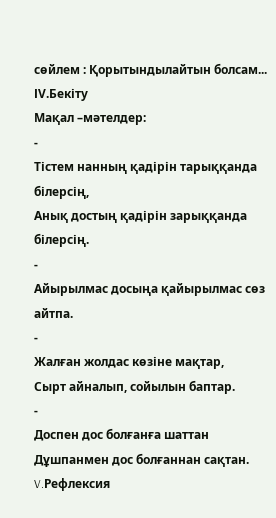сөйлем : Қорытындылайтын болсам...
ІV.Бекіту
Мақал –мәтелдер:
-
Тістем нанның қадірін тарыққанда білерсің,
Анық достың қадірін зарыққанда білерсің.
-
Айырылмас досыңа қайырылмас сөз айтпа.
-
Жалған жолдас көзіне мақтар,
Сырт айналып, сойылын баптар.
-
Доспен дос болғанға шаттан
Дұшпанмен дос болғаннан сақтан.
V.Рефлексия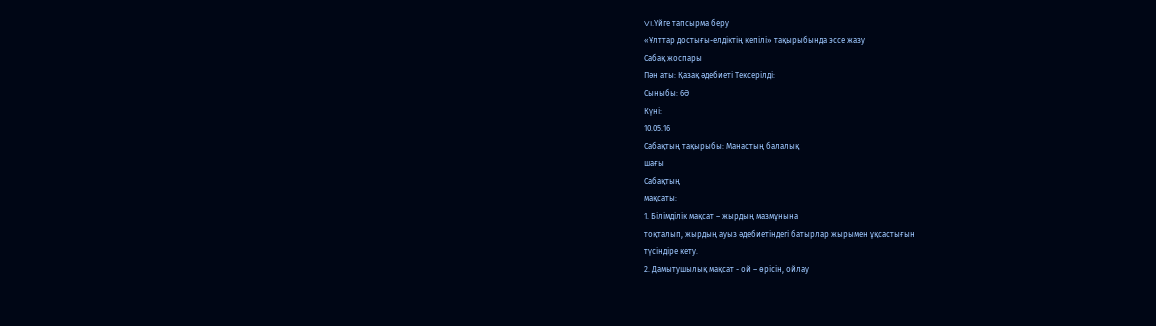VI.Үйге тапсырма беру
«Ұлттар достығы-елдіктің кепілі» тақырыбында эссе жазу
Сабақ жоспары
Пән аты: Қазақ әдебиеті Тексерілді:
Сыныбы: 6Ә
Күні:
10.05.16
Сабақтың тақырыбы: Манастың балалық
шағы
Сабақтың
мақсаты:
1. Білімділік мақсат – жырдың мазмұнына
тоқталып, жырдың ауыз әдебиетіндегі батырлар жырымен ұқсастығын
түсіндіре кету.
2. Дамытушылық мақсат - ой – өрісін, ойлау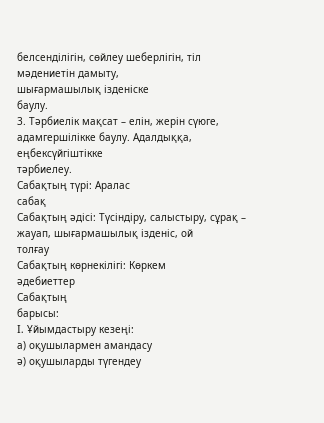белсенділігін, сөйлеу шеберлігін, тіл мәдениетін дамыту,
шығармашылық ізденіске
баулу.
3. Тәрбиелік мақсат – елін, жерін сүюге,
адамгершілікке баулу. Адалдыққа, еңбексүйгіштікке
тәрбиелеу.
Сабақтың түрі: Аралас
сабақ
Сабақтың әдісі: Түсіндіру, салыстыру, сұрақ –
жауап, шығармашылық ізденіс, ой
толғау
Сабақтың көрнекілігі: Көркем
әдебиеттер
Сабақтың
барысы:
I. Ұйымдастыру кезеңі:
а) оқушылармен амандасу
ә) оқушыларды түгендеу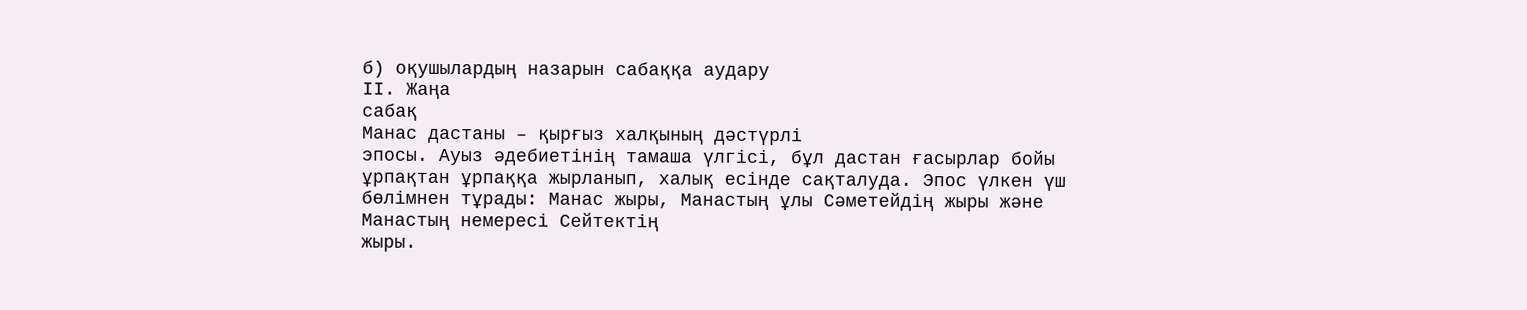б) оқушылардың назарын сабаққа аудару
ІІ. Жаңа
сабақ
Манас дастаны – қырғыз халқының дәстүрлі
эпосы. Ауыз әдебиетінің тамаша үлгісі, бұл дастан ғасырлар бойы
ұрпақтан ұрпаққа жырланып, халық есінде сақталуда. Эпос үлкен үш
бөлімнен тұрады: Манас жыры, Манастың ұлы Сәметейдің жыры және
Манастың немересі Сейтектің
жыры.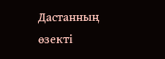Дастанның өзекті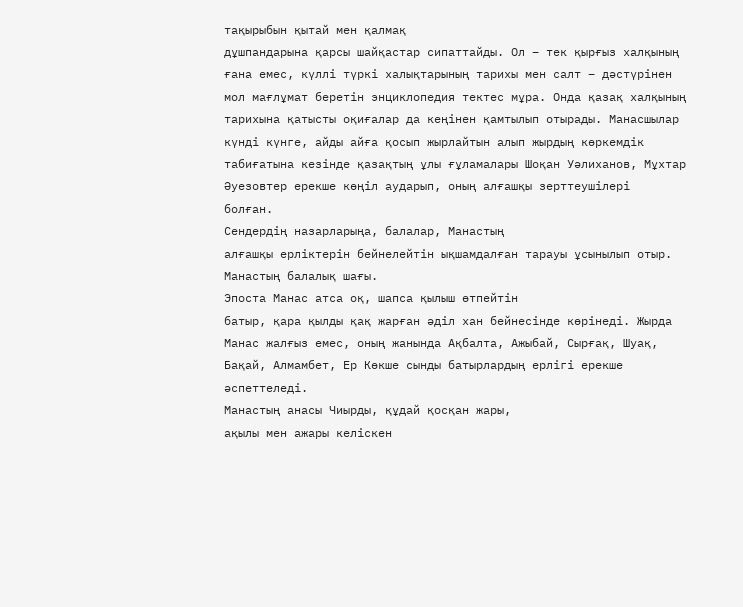тақырыбын қытай мен қалмақ
дұшпандарына қарсы шайқастар сипаттайды. Ол – тек қырғыз халқының
ғана емес, күллі түркі халықтарының тарихы мен салт – дәстүрінен
мол мағлұмат беретін энциклопедия тектес мұра. Онда қазақ халқының
тарихына қатысты оқиғалар да кеңінен қамтылып отырады. Манасшылар
күнді күнге, айды айға қосып жырлайтын алып жырдың көркемдік
табиғатына кезінде қазақтың ұлы ғұламалары Шоқан Уәлиханов, Мұхтар
Әуезовтер ерекше көңіл аударып, оның алғашқы зерттеушілері
болған.
Сендердің назарларыңа, балалар, Манастың
алғашқы ерліктерін бейнелейтін ықшамдалған тарауы ұсынылып отыр.
Манастың балалық шағы.
Эпоста Манас атса оқ, шапса қылыш өтпейтін
батыр, қара қылды қақ жарған әділ хан бейнесінде көрінеді. Жырда
Манас жалғыз емес, оның жанында Ақбалта, Ажыбай, Сырғақ, Шуақ,
Бақай, Алмамбет, Ер Көкше сынды батырлардың ерлігі ерекше
әспеттеледі.
Манастың анасы Чиырды, құдай қосқан жары,
ақылы мен ажары келіскен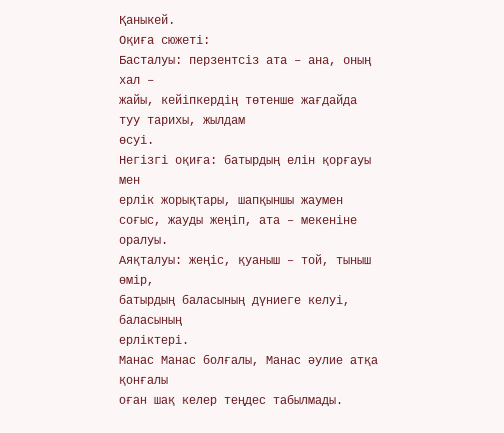Қаныкей.
Оқиға сюжеті:
Басталуы: перзентсіз ата – ана, оның хал –
жайы, кейіпкердің төтенше жағдайда туу тарихы, жылдам
өсуі.
Негізгі оқиға: батырдың елін қорғауы мен
ерлік жорықтары, шапқыншы жаумен соғыс, жауды жеңіп, ата – мекеніне
оралуы.
Аяқталуы: жеңіс, қуаныш – той, тыныш өмір,
батырдың баласының дүниеге келуі, баласының
ерліктері.
Манас Манас болғалы, Манас әулие атқа қонғалы
оған шақ келер теңдес табылмады.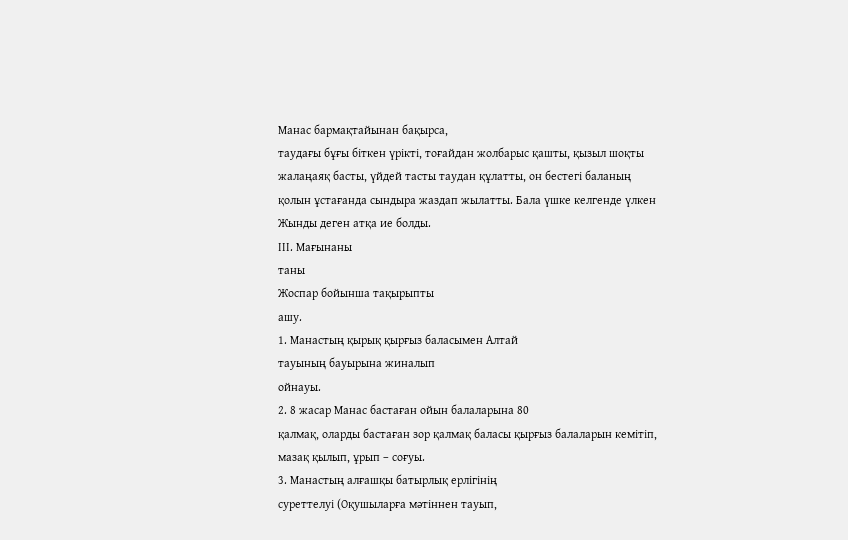Манас бармақтайынан бақырса,
таудағы бұғы біткен үрікті, тоғайдан жолбарыс қашты, қызыл шоқты
жалаңаяқ басты, үйдей тасты таудан құлатты, он бестегі баланың
қолын ұстағанда сындыра жаздап жылатты. Бала үшке келгенде үлкен
Жынды деген атқа ие болды.
ІІІ. Мағынаны
таны
Жоспар бойынша тақырыпты
ашу.
1. Манастың қырық қырғыз баласымен Алтай
тауының бауырына жиналып
ойнауы.
2. 8 жасар Манас бастаған ойын балаларына 80
қалмақ, оларды бастаған зор қалмақ баласы қырғыз балаларын кемітіп,
мазақ қылып, ұрып – соғуы.
3. Манастың алғашқы батырлық ерлігінің
суреттелуі (Оқушыларға мәтіннен тауып,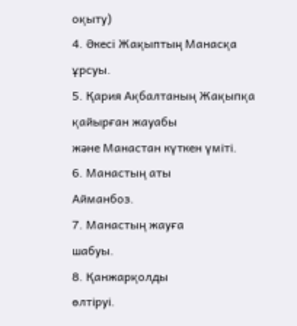оқыту)
4. Әкесі Жақыптың Манасқа
ұрсуы.
5. Қария Ақбалтаның Жақыпқа қайырған жауабы
және Манастан күткен үміті.
6. Манастың аты
Айманбоз.
7. Манастың жауға
шабуы.
8. Қанжарқолды
өлтіруі.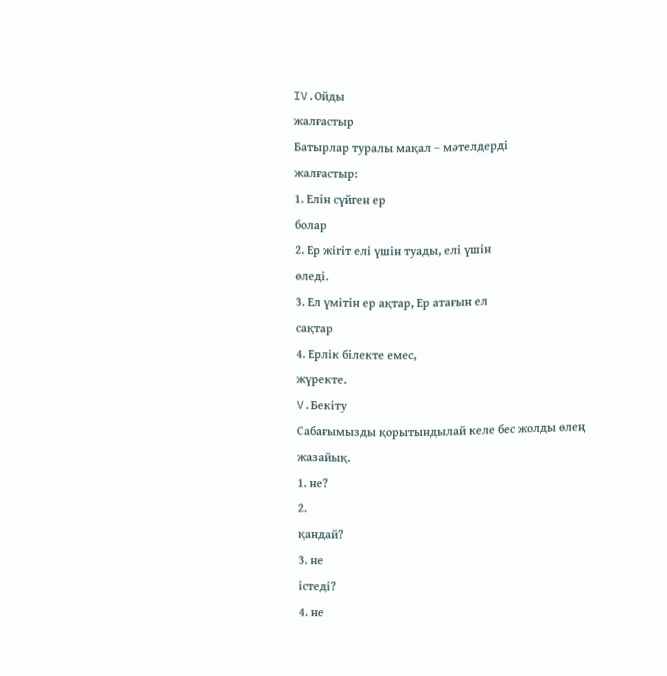IV.Ойды
жалғастыр
Батырлар туралы мақал – мәтелдерді
жалғастыр:
1. Елін сүйген ер
болар
2. Ер жігіт елі үшін туады, елі үшін
өледі.
3. Ел үмітін ер ақтар, Ер атағын ел
сақтар
4. Ерлік білекте емес,
жүректе.
V.Бекіту
Сабағымызды қорытындылай келе бес жолды өлең
жазайық.
1. не?
2.
қандай?
3. не
істеді?
4. не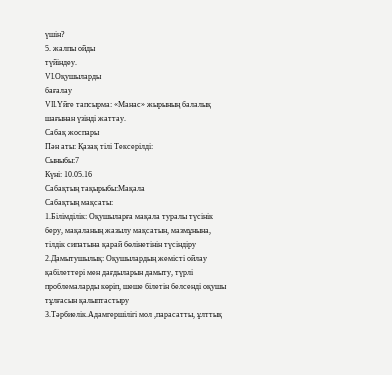үшін?
5. жалпы ойды
түйіндеу.
VI.Оқушыларды
бағалау
VII.Үйге тапсырма: «Манас» жырының балалық
шағынан үзінді жаттау.
Сабақ жоспары
Пән аты: Қазақ тілі Тексерілді:
Сыныбы:7
Күні: 10.05.16
Сабақтың тақырыбы:Мақала
Сабақтың мақсаты:
1.Білімділік: Оқушыларға мақала туралы түсінік беру, мақаланың жазылу мақсатын, мазмұнына, тілдік сипатына қарай бөлінетінін түсіндіру
2.Дамытушылық: Оқушылардың жемісті ойлау қабілеттері мен дағдыларын дамыту, түрлі проблемаларды көріп, шеше білетін белсенді оқушы тұлғасын қалыптастыру
3.Тәрбиелік.Адамгершілігі мол ,парасатты, ұлттық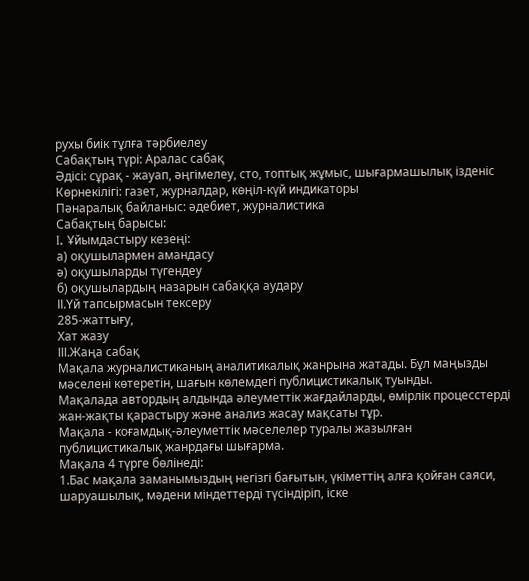рухы биік тұлға тәрбиелеу
Сабақтың түрі: Аралас сабақ
Әдісі: сұрақ - жауап, әңгімелеу, сто, топтық жұмыс, шығармашылық ізденіс
Көрнекілігі: газет, журналдар, көңіл-күй индикаторы
Пәнаралық байланыс: әдебиет, журналистика
Сабақтың барысы:
I. Ұйымдастыру кезеңі:
а) оқушылармен амандасу
ә) оқушыларды түгендеу
б) оқушылардың назарын сабаққа аудару
ІІ.Үй тапсырмасын тексеру
285-жаттығу,
Хат жазу
ІІІ.Жаңа сабақ
Мақала журналистиканың аналитикалық жанрына жатады. Бұл маңызды мәселені көтеретін, шағын көлемдегі публицистикалық туынды.
Мақалада автордың алдында әлеуметтік жағдайларды, өмірлік процесстерді жан-жақты қарастыру және анализ жасау мақсаты тұр.
Мақала - коғамдық-әлеуметтік мәселелер туралы жазылған публицистикалық жанрдағы шығарма.
Мақала 4 түрге бөлінеді:
1.Бас мақала заманымыздың негізгі бағытын, үкіметтің алға қойған саяси, шаруашылық, мәдени міндеттерді түсіндіріп, іске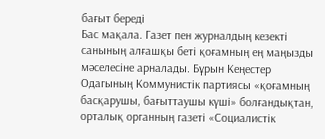бағыт береді
Бас мақала. Газет пен журналдың кезекті санының алғашқы беті қоғамның ең маңызды мәселесіне арналады. Бұрын Кеңестер Одагының Коммунистік партиясы «қоғамның басқарушы, бағыттаушы күші» болғандықтан, орталық органның газеті «Социалистік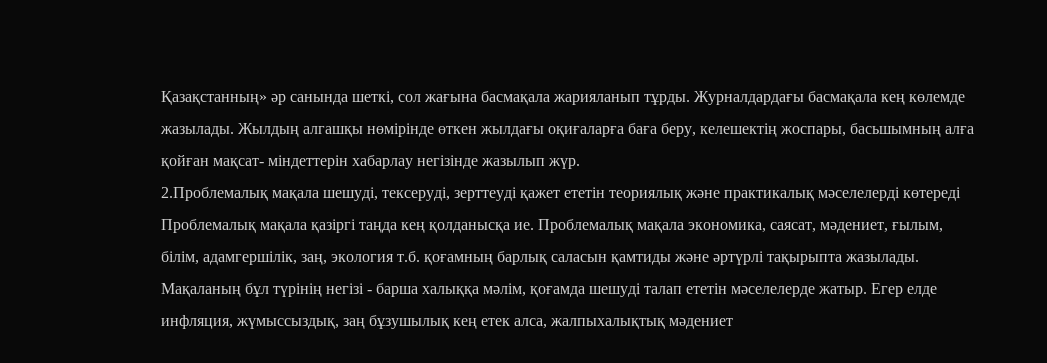Қазақстанның» әр санында шеткі, сол жағына басмақала жарияланып тұрды. Журналдардағы басмақала кең көлемде жазылады. Жылдың алгашқы нөмірінде өткен жылдағы оқиғаларға баға беру, келешектің жоспары, басьшымның алға қойған мақсат- міндеттерін хабарлау негізінде жазылып жүр.
2.Проблемалық мақала шешуді, тексеруді, зерттеуді қажет ететін теориялық және практикалық мәселелерді көтереді
Проблемалық мақала қазіргі таңда кең қолданысқа ие. Проблемалық мақала экономика, саясат, мәдениет, ғылым, білім, адамгершілік, заң, экология т.б. қоғамның барлық саласын қамтиды және әртүрлі тақырыпта жазылады.
Мақаланың бұл түрінің негізі - барша халыққа мәлім, қоғамда шешуді талап ететін мәселелерде жатыр. Егер елде инфляция, жүмыссыздық, заң бұзушылық кең етек алса, жалпыхалықтық мәдениет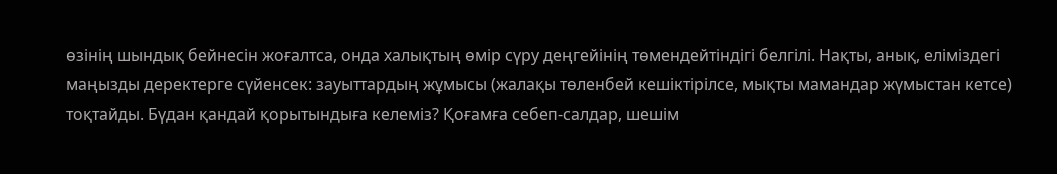өзінің шындық бейнесін жоғалтса, онда халықтың өмір сүру деңгейінің төмендейтіндігі белгілі. Нақты, анық, еліміздегі маңызды деректерге сүйенсек: зауыттардың жұмысы (жалақы төленбей кешіктірілсе, мықты мамандар жүмыстан кетсе) тоқтайды. Бүдан қандай қорытындыға келеміз? Қоғамға себеп-салдар, шешім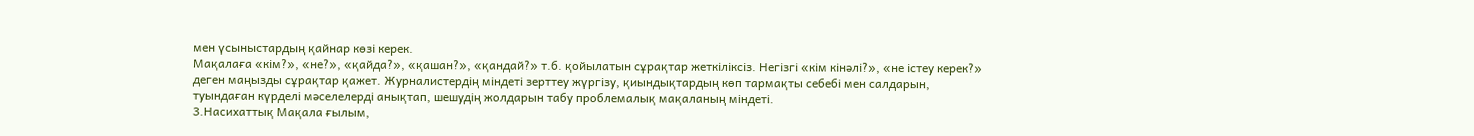мен үсыныстардың қайнар көзі керек.
Мақалаға «кім?», «не?», «қайда?», «қашан?», «қандай?» т.б. қойылатын сұрақтар жеткіліксіз. Негізгі «кім кінәлі?», «не істеу керек?» деген маңызды сұрақтар қажет. Журналистердің міндеті зерттеу жүргізу, қиындықтардың көп тармақты себебі мен салдарын, туындаған күрделі мәселелерді анықтап, шешудің жолдарын табу проблемалық мақаланың міндеті.
3.Насихаттық Мақала ғылым,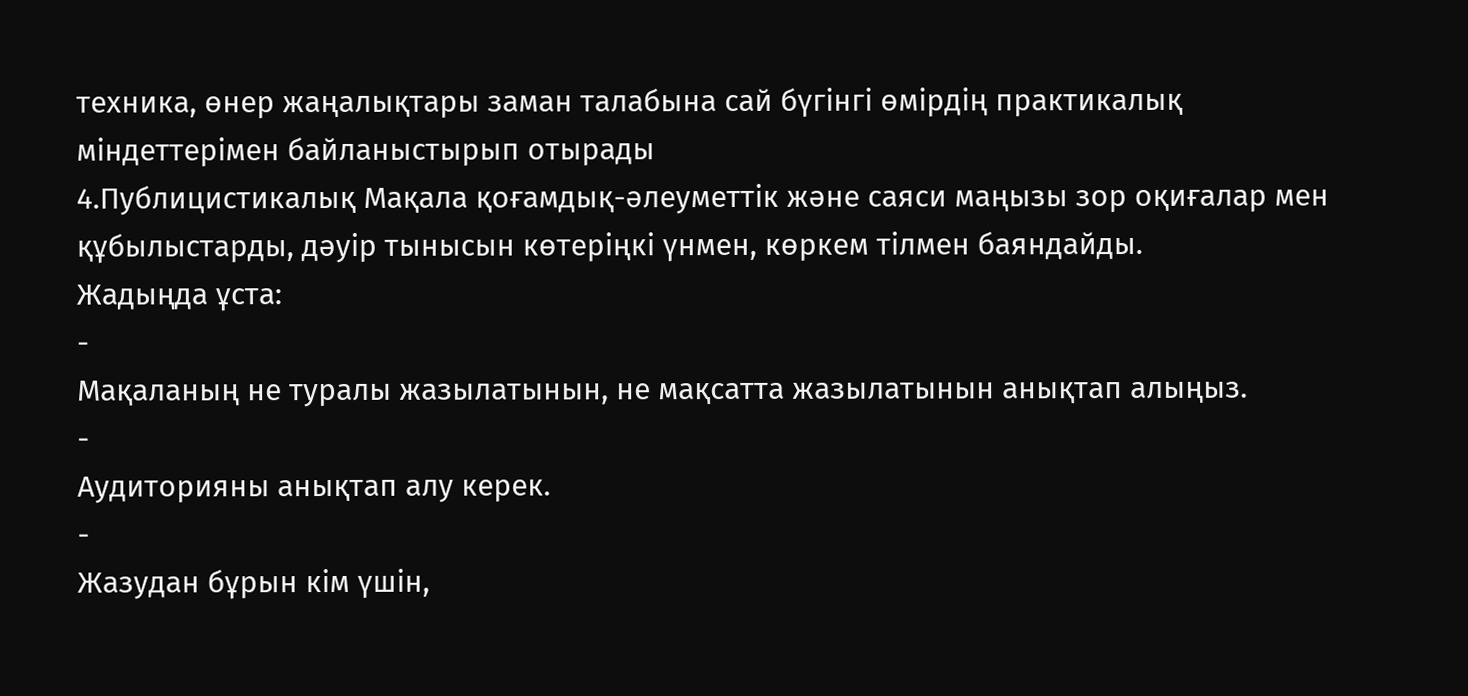техника, өнер жаңалықтары заман талабына сай бүгінгі өмірдің практикалық міндеттерімен байланыстырып отырады
4.Публицистикалық Мақала қоғамдық-әлеуметтік және саяси маңызы зор оқиғалар мен құбылыстарды, дәуір тынысын көтеріңкі үнмен, көркем тілмен баяндайды.
Жадыңда ұста:
-
Мақаланың не туралы жазылатынын, не мақсатта жазылатынын анықтап алыңыз.
-
Аудиторияны анықтап алу керек.
-
Жазудан бұрын кім үшін,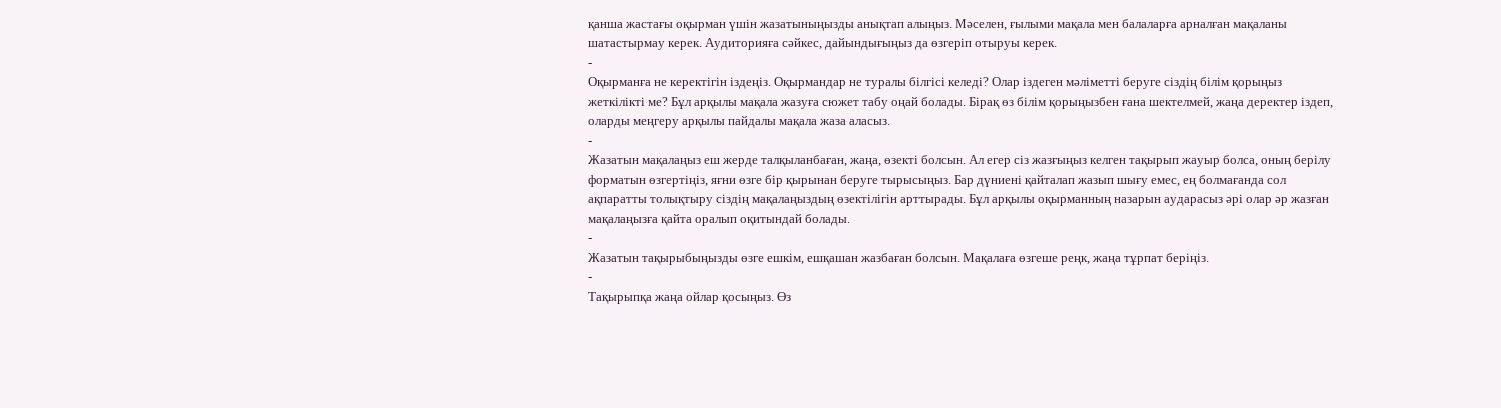қанша жастағы оқырман үшін жазатыныңызды анықтап алыңыз. Мәселен, ғылыми мақала мен балаларға арналған мақаланы шатастырмау керек. Аудиторияға сәйкес, дайындығыңыз да өзгеріп отыруы керек.
-
Оқырманға не керектігін іздеңіз. Оқырмандар не туралы білгісі келеді? Олар іздеген мәліметті беруге сіздің білім қорыңыз жеткілікті ме? Бұл арқылы мақала жазуға сюжет табу оңай болады. Бірақ өз білім қорыңызбен ғана шектелмей, жаңа деректер іздеп, оларды меңгеру арқылы пайдалы мақала жаза аласыз.
-
Жазатын мақалаңыз еш жерде талқыланбаған, жаңа, өзекті болсын. Ал егер сіз жазғыңыз келген тақырып жауыр болса, оның берілу форматын өзгертіңіз, яғни өзге бір қырынан беруге тырысыңыз. Бар дүниені қайталап жазып шығу емес, ең болмағанда сол ақпаратты толықтыру сіздің мақалаңыздың өзектілігін арттырады. Бұл арқылы оқырманның назарын аударасыз әрі олар әр жазған мақалаңызға қайта оралып оқитындай болады.
-
Жазатын тақырыбыңызды өзге ешкім, ешқашан жазбаған болсын. Мақалаға өзгеше реңк, жаңа тұрпат беріңіз.
-
Тақырыпқа жаңа ойлар қосыңыз. Өз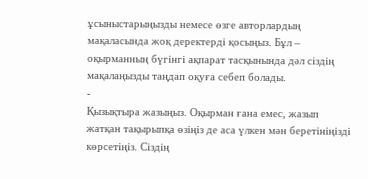ұсыныстарыңызды немесе өзге авторлардың мақаласында жоқ деректерді қосыңыз. Бұл – оқырманның бүгінгі ақпарат тасқынында дәл сіздің мақалаңызды таңдап оқуға себеп болады.
-
Қызықтыра жазыңыз. Оқырман ғана емес, жазып жатқан тақырыпқа өзіңіз де аса үлкен мән беретініңізді көрсетіңіз. Сіздің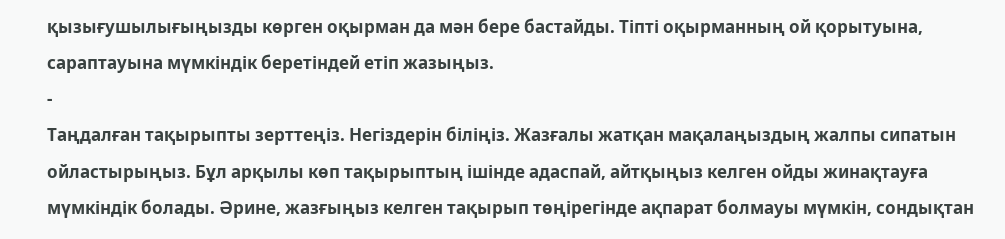қызығушылығыңызды көрген оқырман да мән бере бастайды. Тіпті оқырманның ой қорытуына, сараптауына мүмкіндік беретіндей етіп жазыңыз.
-
Таңдалған тақырыпты зерттеңіз. Негіздерін біліңіз. Жазғалы жатқан мақалаңыздың жалпы сипатын ойластырыңыз. Бұл арқылы көп тақырыптың ішінде адаспай, айтқыңыз келген ойды жинақтауға мүмкіндік болады. Әрине, жазғыңыз келген тақырып төңірегінде ақпарат болмауы мүмкін, сондықтан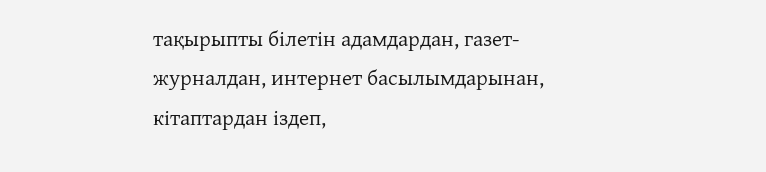тақырыпты білетін адамдардан, газет-журналдан, интернет басылымдарынан, кітаптардан іздеп,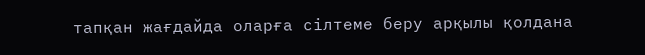тапқан жағдайда оларға сілтеме беру арқылы қолдана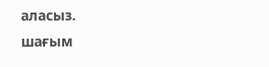аласыз.
шағым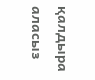қалдыра аласыз